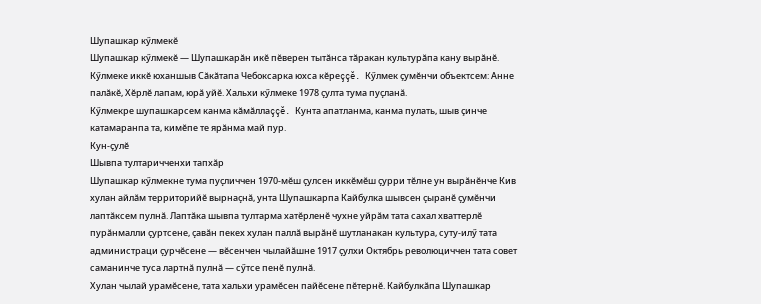Шупашкар кӳлмекӗ
Шупашкар кӳлмекĕ — Шупашкарăн икĕ пĕверен тытăнса тăракан культурăпа кану вырăнĕ.
Кӳлмеке иккĕ юханшыв Сăкăтапа Чебоксарка юхса кĕреççĕ. Кӳлмек çумĕнчи объектсем: Анне палăкĕ, Хĕрлĕ лапам, юрӑ уйӗ. Хальхи кӳлмеке 1978 ҫулта тума пуҫланӑ.
Кӳлмекре шупашкарсем канма кăмăллаççĕ. Кунта апатланма, канма пулать, шыв çинче катамаранпа та, кимĕпе те ярăнма май пур.
Кун-çулĕ
Шывпа тултаричченхи тапхӑр
Шупашкар кӳлмекне тума пуҫличчен 1970-мӗш ҫулсен иккӗмӗш ҫурри тӗлне ун вырӑнӗнче Кив хулан айлӑм территорийӗ вырнаҫнӑ, унта Шупашкарпа Кайбулка шывсен ҫыранӗ ҫумӗнчи лаптӑксем пулнӑ. Лаптӑка шывпа тултарма хатӗрленӗ чухне уйрӑм тата сахал хваттерлӗ пурӑнмалли ҫуртсене, ҫавӑн пекех хулан паллӑ вырӑнӗ шутланакан культура, суту-илӳ тата администраци ҫурчӗсене — вӗсенчен чылайӑшне 1917 ҫулхи Октябрь революциччен тата совет саманинче туса лартнӑ пулнӑ — сӳтсе пенӗ пулнӑ.
Хулан чылай урамӗсене, тата хальхи урамӗсен пайӗсене пӗтернӗ. Кайбулкӑпа Шупашкар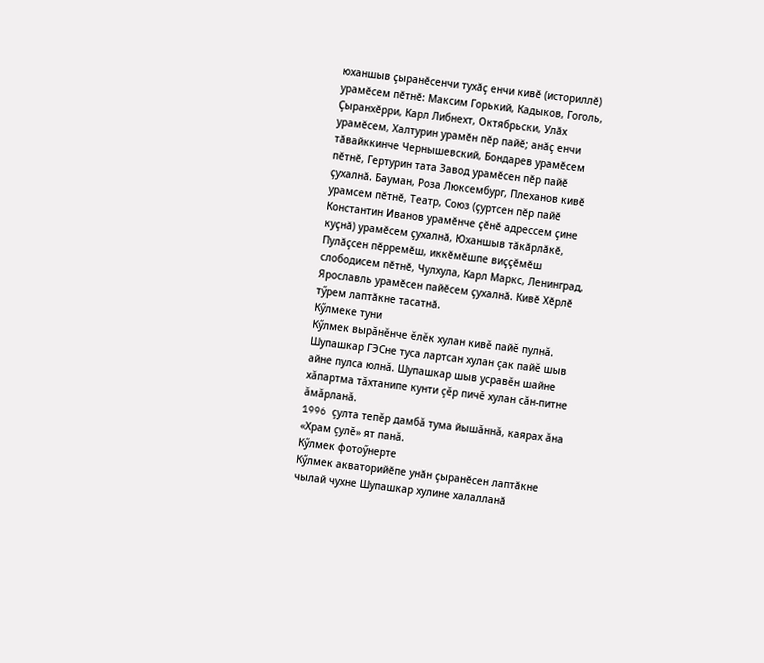юханшыв ҫыранӗсенчи тухӑҫ енчи кивӗ (историллӗ) урамӗсем пӗтнӗ: Максим Горький, Кадыков, Гоголь, Ҫыранхӗрри, Карл Либнехт, Октябрьски, Улӑх урамӗсем, Халтурин урамӗн пӗр пайӗ; анӑҫ енчи тӑвайккинче Чернышевский, Бондарев урамӗсем пӗтнӗ, Гертурин тата Завод урамӗсен пӗр пайӗ ҫухалнӑ. Бауман, Роза Люксембург, Плеханов кивӗ урамсем пӗтнӗ, Театр, Союз (ҫуртсен пӗр пайӗ Константин Иванов урамӗнче ҫӗнӗ адрессем ҫине куҫнӑ) урамӗсем ҫухалнӑ, Юханшыв тӑкӑрлӑкӗ, Пулӑҫсен пӗрремӗш, иккӗмӗшпе виҫҫӗмӗш слободисем пӗтнӗ, Чулхула, Карл Маркс, Ленинград, Ярославль урамӗсен пайӗсем ҫухалнӑ. Кивӗ Хӗрлӗ тӳрем лаптӑкне тасатнӑ.
Кӳлмеке туни
Кӳлмек вырăнĕнче ĕлĕк хулан кивĕ пайĕ пулнă. Шупашкар ГЭСне туса лартсан хулан çак пайĕ шыв айне пулса юлнă. Шупашкар шыв усравĕн шайне хăпартма тăхтанипе кунти çĕр пичĕ хулан сăн-питне ăмăрланă.
1996 çулта тепĕр дамбă тума йышăннă, каярах ăна «Храм çулĕ» ят панă.
Кӳлмек фотоӳнерте
Кӳлмек акваторийӗпе унӑн ҫыранӗсен лаптӑкне чылай чухне Шупашкар хулине халалланӑ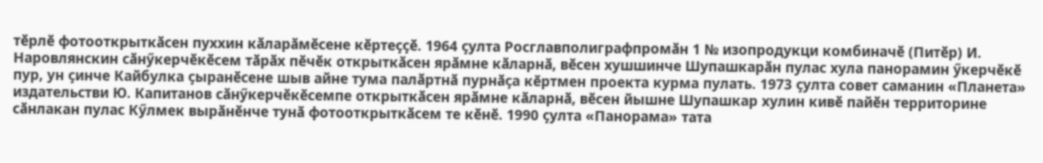тӗрлӗ фотооткрыткӑсен пуххин кӑларӑмӗсене кӗртеҫҫӗ. 1964 ҫулта Росглавполиграфпромӑн 1 № изопродукци комбиначӗ (Питӗр) И. Наровлянскин сӑнӳкерчӗкӗсем тӑрӑх пӗчӗк открыткӑсен ярӑмне кӑларнӑ, вӗсен хушшинче Шупашкарӑн пулас хула панорамин ӳкерчӗкӗ пур, ун ҫинче Кайбулка ҫыранӗсене шыв айне тума палӑртнӑ пурнӑҫа кӗртмен проекта курма пулать. 1973 ҫулта совет саманин «Планета» издательстви Ю. Капитанов сӑнӳкерчӗкӗсемпе открыткӑсен ярӑмне кӑларнӑ, вӗсен йышне Шупашкар хулин кивӗ пайӗн территорине сӑнлакан пулас Кӳлмек вырӑнӗнче тунӑ фотооткрыткӑсем те кӗнӗ. 1990 ҫулта «Панорама» тата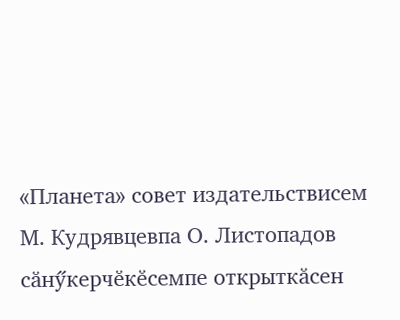«Планета» совет издательствисем М. Кудрявцевпа О. Листопадов сӑнӳкерчӗкӗсемпе открыткӑсен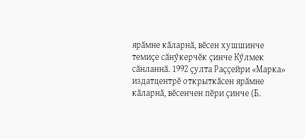ярӑмне кӑларнӑ, вӗсен хушшинче темиҫе сӑнӳкерчӗк ҫинче Кӳлмек сӑнланнӑ. 1992 ҫулта Раҫҫейри «Марка» издатцентрӗ открыткӑсен ярӑмне кӑларнӑ, вӗсенчен пӗри ҫинче (Б.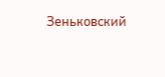Зеньковский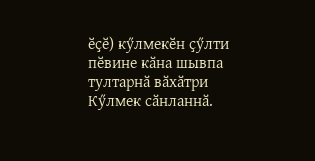ӗҫӗ) кӳлмекӗн ҫӳлти пӗвине кӑна шывпа тултарнӑ вӑхӑтри Кӳлмек сӑнланнӑ.